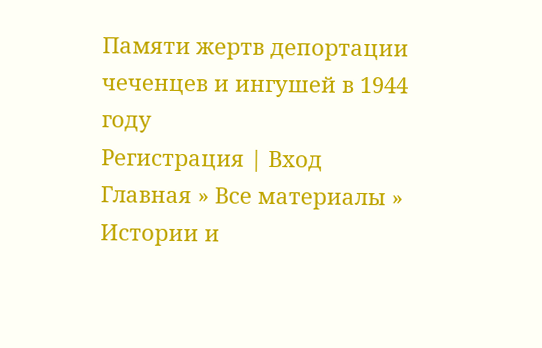Памяти жертв депортации чеченцев и ингушей в 1944 году
Регистрация | Вход
Главная » Все материалы » Истории и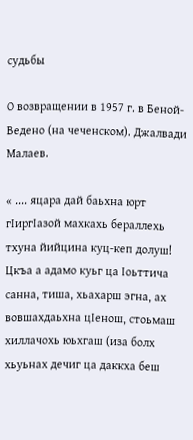судьбы

О возвращении в 1957 г. в Беной-Ведено (на чеченском). Джалвади Малаев.

« .... яцара дай баьхна юрт гIиргIазой махкахь бераллехь тхуна йийцина куц-кеп долуш! Цкъа а адамо куьг ца Iоьттича санна, тиша, хьахарш эгна, ах вовшахдаьхна цIенош, стоьмаш хиллачохь юьхгаш (иза болх хьуьнах дечиг ца даккха беш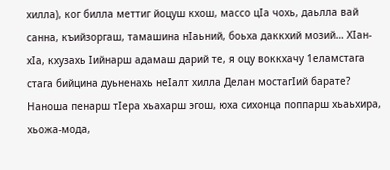хилла), ког билла меттиг йоцуш кхош, массо цIа чохь, даьлла вай санна, къийзоргаш, тамашина нIаьний, боьха даккхий мозий… ХIан-хIа, кхузахь Iийнарш адамаш дарий те, я оцу воккхачу 1еламстага стага бийцина дуьненахь неIалт хилла Делан мостагIий барате? Наноша пенарш тIера хьахарш эгош, юха сихонца поппарш хьаьхира, хьожа-мода,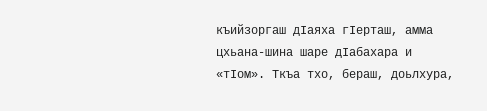къийзоргаш дIаяха гIерташ, амма цхьана-шина шаре дIабахара и «тIом». Ткъа тхо, бераш, доьлхура,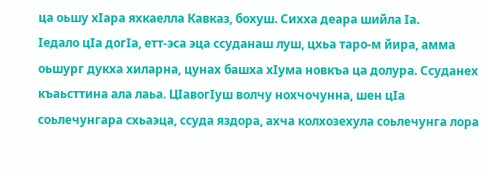ца оьшу хIара яхкаелла Кавказ, бохуш. Сихха деара шийла Iа.
Iедало цIа догIа, етт-эса эца ссуданаш луш, цхьа таро-м йира, амма оьшург дукха хиларна, цунах башха хIума новкъа ца долура. Ссуданех къаьсттина ала лаьа. ЦIавогIуш волчу нохчочунна, шен цIа соьлечунгара схьаэца, ссуда яздора, ахча колхозехула соьлечунга лора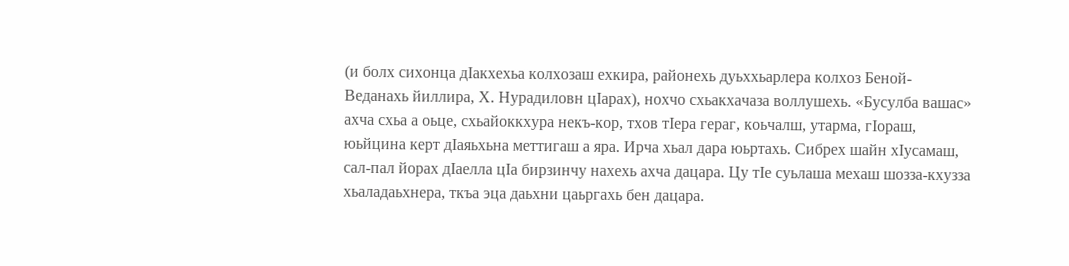(и болх сихонца дIакхехьа колхозаш ехкира, районехь дуьххьарлера колхоз Беной-Веданахь йиллира, Х. Нурадиловн цIарах), нохчо схьакхачаза воллушехь. «Бусулба вашас» ахча схьа а оьце, схьайоккхура некъ-кор, тхов тIера гераг, коьчалш, утарма, гIораш, юьйцина керт дIаяьхьна меттигаш а яра. Ирча хьал дара юьртахь. Сибрех шайн хIусамаш, сал-пал йорах дIаелла цIа бирзинчу нахехь ахча дацара. Цу тIе суьлаша мехаш шозза-кхузза хьаладаьхнера, ткъа эца даьхни цаьргахь бен дацара.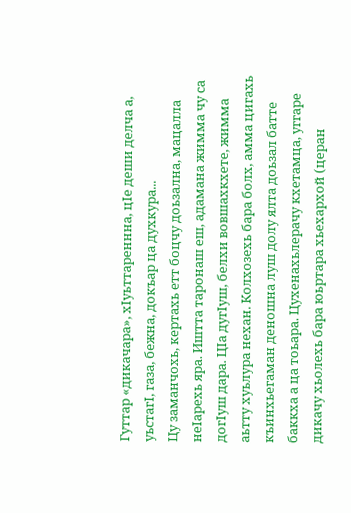Гуттар «дикачара», хIуьттареннна, цIе деши делча а, уьстагI, газа, бежна, докъар ца духкура...
Цу заманчохь, кертахь етт боцчу доьзална, мацалла неIарехь яра. Иштта таронаш еш, адамана жимма чу са догIуш дара. ЦIа дугIуш, белхи вовшахкхете, жимма аьтту хуьлура нехан. Колхозехь бара болх, амма цигахь къинхьегаман деношна луш долу ялта доьзал батте баккха а ца тоьара. Цухенахьлерачу кхетамца, уггаре дикачу хьолехь бара юьртара хьехархой (церан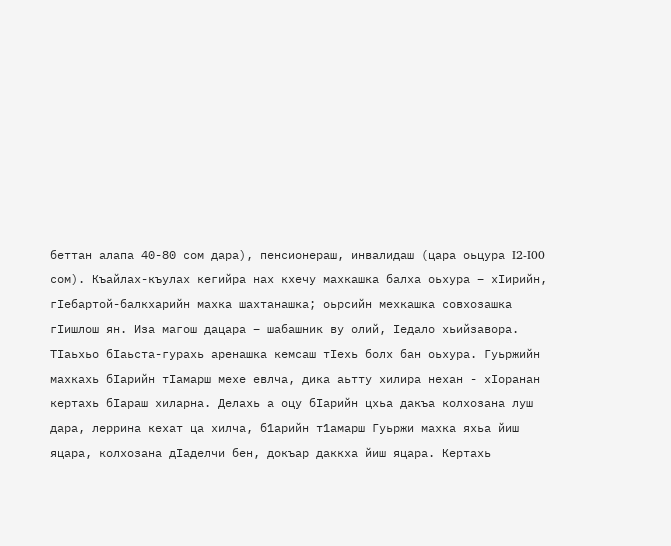беттан алапа 40-80 сом дара), пенсионераш, инвалидаш (цара оьцура I2-I00 сом). Къайлах-къулах кегийра нах кхечу махкашка балха оьхура – хIирийн, гIебартой-балкхарийн махка шахтанашка; оьрсийн мехкашка совхозашка гIишлош ян. Иза магош дацара – шабашник ву олий, Iедало хьийзавора. ТIаьхьо бIаьста-гурахь аренашка кемсаш тIехь болх бан оьхура. Гуьржийн махкахь бIарийн тIамарш мехе евлча, дика аьтту хилира нехан - хIоранан кертахь бIараш хиларна. Делахь а оцу бIарийн цхьа дакъа колхозана луш дара, леррина кехат ца хилча, б1арийн т1амарш Гуьржи махка яхьа йиш яцара, колхозана дIаделчи бен, докъар даккха йиш яцара. Кертахь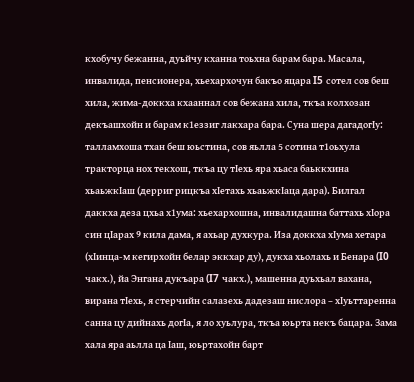кхобучу бежанна, дуьйчу кханна тоьхна барам бара. Масала, инвалида, пенсионера, хьехархочун бакъо яцара I5 сотел сов беш хила, жима-доккха кхааннал сов бежана хила, ткъа колхозан декъашхойн и барам к1еззиг лакхара бара. Суна шера дагадогIу: талламхоша тхан беш юьстина, сов яьлла 5 сотина т1оьхула тракторца нох текхош, ткъа цу тIехь яра хьаса баьккхина хьаьжкIаш (дерриг рицкъа хIетахь хьаьжкIаца дара). Билгал даккха деза цхьа х1ума: хьехархошна, инвалидашна баттахь хIора син цIарах 9 кила дама, я ахьар духкура. Иза доккха хIума хетара (хIинца-м кегирхойн белар эккхар ду), дукха хьолахь и Бенара (I0 чакх.), йа Энгана дукъара (I7 чакх.), машенна дуьхьал вахана, вирана тIехь, я стерчийн салазехь дадезаш нислора – хIуьттаренна санна цу дийнахь догIа, я ло хуьлура, ткъа юьрта некъ бацара. Зама хала яра аьлла ца Iаш, юьртахойн барт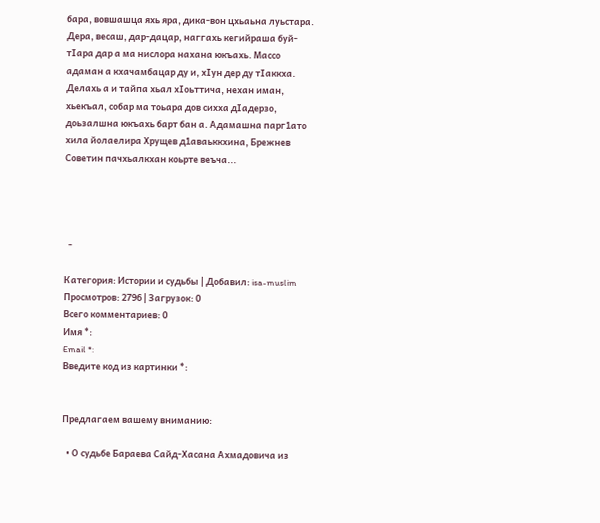бара, вовшашца яхь яра, дика-вон цхьаьна луьстара. Дера, весаш, дар-дацар, наггахь кегийраша буй-тIара дар а ма нислора нахана юкъахь. Массо адаман а кхачамбацар ду и, хIун дер ду тIаккха. Делахь а и тайпа хьал хIоьттича, нехан иман, хьекъал, собар ма тоьара дов сихха дIадерзо, доьзалшна юкъахь барт бан а. Адамашна парг1ато хила йолаелира Хрущев д1аваьккхина, Брежнев Советин пачхьалкхан коьрте веъча...




  -

Категория: Истории и судьбы | Добавил: isa-muslim
Просмотров: 2796 | Загрузок: 0
Всего комментариев: 0
Имя *:
Email *:
Введите код из картинки *:


Предлагаем вашему вниманию:

  • О судьбе Бараева Сайд-Хасана Ахмадовича из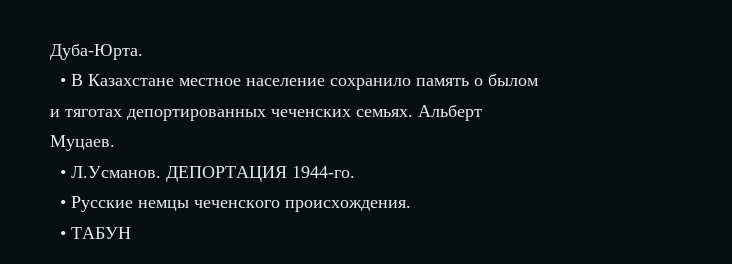Дуба-Юрта.
  • В Казахстане местное население сохранило память о былом и тяготах депортированных чеченских семьях. Альберт Муцаев.
  • Л.Усманов. ДЕПОРТАЦИЯ 1944-го.
  • Русские немцы чеченского происхождения.
  • ТАБУН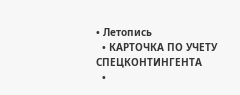• Летопись
  • КАРТОЧКА ПО УЧЕТУ СПЕЦКОНТИНГЕНТА
  •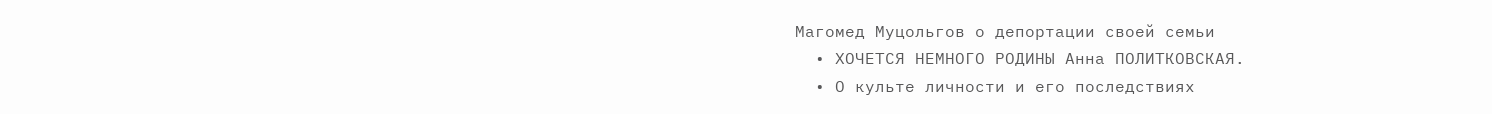Магомед Муцольгов о депортации своей семьи
  • ХОЧЕТСЯ НЕМНОГО РОДИНЫ Анна ПОЛИТКОВСКАЯ.
  • О культе личности и его последствиях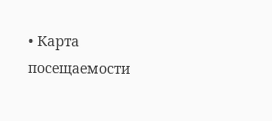• Карта посещаемости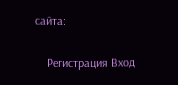сайта:

    Регистрация Вход